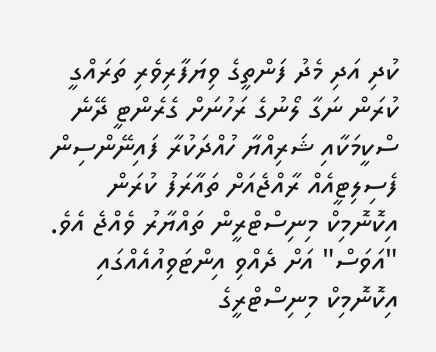ކުދި އަދި މެދު ފަންތީގެ ވިޔަފާރިވެރި ތަރައްގީ ކުރަން ނަގާ ލޯނުގެ ރަހުނަށް ގެރެންޓީ ދޭނެ ސްކީމަކާއި ޝަރިއްޔާ ހުއްދަކުރާ ފައިނޭންސިން ފެސިލިޓީއެއް ރާއްޖެއަށް ތައާރަފު ކުރަން އިކޮނޮމިކް މިނިސްޓްރީން ތައްޔާރު ވެއްޖެ އެވެ.
"އަވަސް" އަށް ދެއްވި އިންޓަވިއުއެއްގައި އިކޮނޮމިކް މިނިސްޓްރީގެ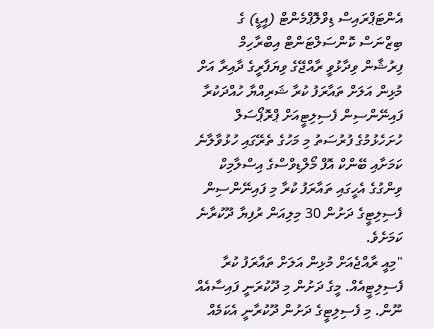އެންޓަޕްރައިސް ޑިވްލޮޕްމެންޓް (އީޑީ) ގެ ބިޒްނަސް ކޮންސަލްޓަންޓް އިބްރާހިމް ފިރުޝާން ވިދާޅުވީ ރާއްޖޭގެ ވިޔަފާރީގެ ދާއިރާ އަށް މުޅިން އަލަށް ތައާރަފު ކުރާ ޝަރިއްޔާ ހުއްދަކުރާ ފައިނޭންސިން ފެސިލިޓީއަށް ޕްރޮޕޯސަލް ހުށަހެޅުމުގެ ފުރުސަތު މި މަހުގެ ތެރޭގައި ހުޅުވާލާނެ ކަމަށާއި ބޭންކް އޮފް މޯލްޑިވްސްގެ އިސްލާމިކް ވިންގުގެ އެހީގައި ތައާރަފު ކުރާ މި ފައިނޭންސިން ފެސިލިޓީގެ ދަށުން 30 މިލިއަން ރުފިޔާ ދޫކުރާނެ ކަމަށެވެ.
"މިއީ ރާއްޖެއަށް މުޅިން އަލަށް ތައާރަފު ކުރާ ފެސިލިޓީއެއް. މީގެ ދަށުން މި ދޫކުރަނީ ފައިސާއެއް ނޫން. މި ފެސިލިޓީގެ ދަށުން ދޫކުރާނީ އެކަމެއް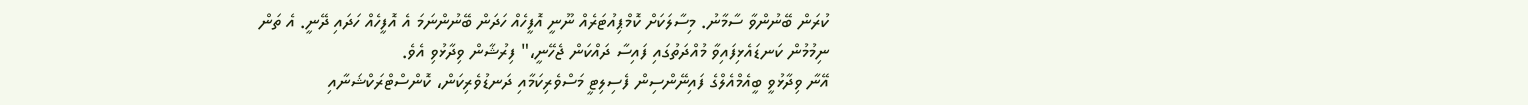ކުރަން ބޭނުންވާ ސާމާނު. މިސާލަކަށް ކޮމްޕިއުޓަރެއް ނޫނީ އޮފީހެއް ހަދަން ބޭނުންނަމަ އެ އޮފީހެއް ހަދައި ދޭނީ. އެ ތަން ނިމުމުން ކަނޑައެޅިފައިވާ މުއްދަތުގައި ފައިސާ ދައްކަން ޖެހޭނީ،" ފިރުޝާން ވިދާޅުވި އެވެ.
އޭނާ ވިދާޅުވީ ބީއެމްއެލްގެ ފައިނޭންސިން ފެސިލިޓީ މަސްވެރިކަމާއި ދަނޑުވެރިކަން، ކޮންސްޓްރަކްޝަނާއި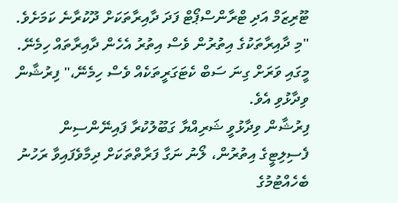ޓޫރިޒަމް އަދި ޓްރާންސްޕޯޓް ފަދަ ދާއިރާތަކަށް ދޫކުރާނެ ކަމަށެވެ.
"މި ދާއިރާތަކުގެ އިތުރުން ވެސް އިތުރު އެހެން ދާއިރާތައް ހިމެނޭ. މީގައި ވަރަށް ގިނަ ސަބް ކެޓަގަރީތަކެއް ވެސް ހިމެނޭ،" ފިރުޝާން ވިދާޅުވި އެވެ.
ފިރުޝާން ވިދާޅުވީ ޝަރިއްޔާ ގަބޫލުކުރާ ފައިނޭންސިން ފެސިލިޓީގެ އިތުރުން، ލޯނު ނަގާ ފަރާތްތަކަށް ދިމާވެފައިވާ ރަހުނު ބެހެއްޓުމުގެ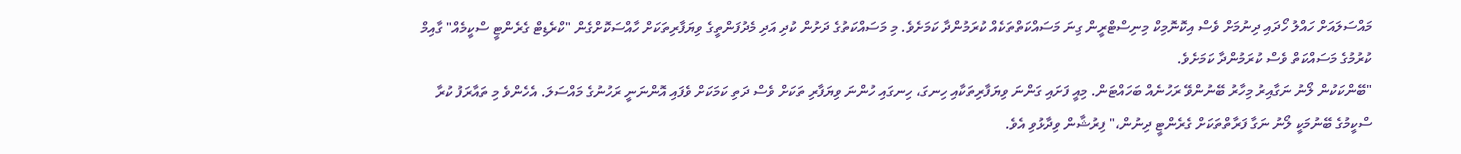މައްސަލައަށް ހައްލު ހޯދައި ދިނުމަށް ވެސް އިކޮނޮމިކް މިނިސްޓްރީން ގިނަ މަސައްކަތްތަކެއް ކުރަމުންދާ ކަމަށެވެ. މި މަސައްކަތުގެ ދަށުން ކުދި އަދި މެދުފަންތީގެ ވިޔަފާރިތަކަށް ހާއްސަކޮށްގެން "ކްރެޑިޓް ގެރެންޓީ ސްކީމެއް" ގާއިމް ކުރުމުގެ މަސައްކަތް ވެސް ކުރަމުންދާ ކަމަށެވެ.
"ބޭންކަކުން ލޯނު ނަގާއިރު މިހާރު ބޭނުންވޭ ރަހުނެއް ބަހައްޓަން. މިއީ ފަށައި ގަންނަ ވިޔަފާރިތަކާއި ހިނގަ، ހިނގައި ހުންނަ ވިޔަފާރި ތަކަށް ވެސް ދަތި ކަމަކަށް ވެފައި އޮންނަނީ ރަހުނުގެ މައްސަލަ. އެހެންވެ މި ތައާރަފު ކުރާ ސްކީމުގެ ބޭނުމަކީ ލޯނު ނަގާ ފަރާތްތަކަށް ގެރެންޓީ ދިނުން،" ފިރުޝާން ވިދާޅުވި އެވެ.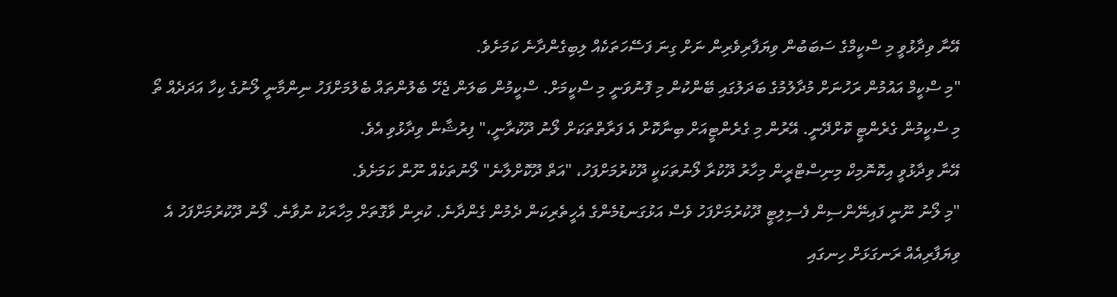އޭނާ ވިދާޅުވީ މި ސްކީމްގެ ސަބަބުން ވިޔަފާރިވެރިން ނަށް ގިނަ ފަސޭހަތަކެއް ލިބިގެންދާނެ ކަމަށެވެ.
"މި ސްކީމް އައުމުން ރަހުނަށް މުދާލުމުގެ ބަދަލުގައި ބޭންކުން މި ފޮނުވަނީ މި ސްކީމަށް. ސްކީމުން ބަލަން ޖެހޭ ބެލުންތައް ބެލުމަށްފަހު ނިންމާނީ ލޯނުގެ ކިހާ އަދަދެއް ތޯ މި ސްކީމުން ގެރެންޓީ ކޮށްދޭނީ. އޭރުން މި ގެރެންޓީއަށް ބިނާކޮށް އެ ފަރާތްތަކަށް ލޯނު ދޫކުރާނީ،" ފިރުޝާން ވިދާޅުވި އެވެ.
އޭނާ ވިދާޅުވީ އިކޮނޮމިކް މިނިސްޓްރީން މިހާރު ދޫކުރާ ލޯނުތަކަކީ ދޫކުރުމަށްފަހު، "އަތް ދޫކޮށްލާނެ" ލޯނުތަކެއް ނޫން ކަމަށެވެ.
"މި ލޯނު ނޫނީ ފައިނޭންސިން ފެސިލިޓީ ދޫކުރުމަށްފަހު ވެސް އަޅުގަނޑުމެންގެ އެހީތެރިކަން ދެމުން ގެންދާނެ. ކުރިން ވާގޮތަށް މިހާރަކު ނުވާނެ. ލޯނު ދޫކުރުމަށްފަހު އެ ވިޔަފާރިއެއް ރަނގަޅަށް ހިނގައި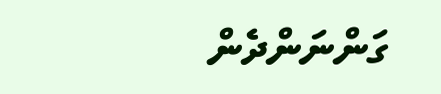ގަންނަންދެން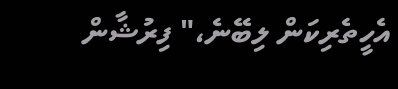އެހީތެރިކަން ލިބޭނެ،" ފިރުޝާން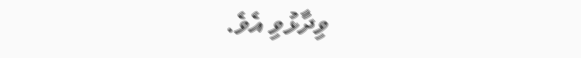ވިދާޅުވި އެވެ.